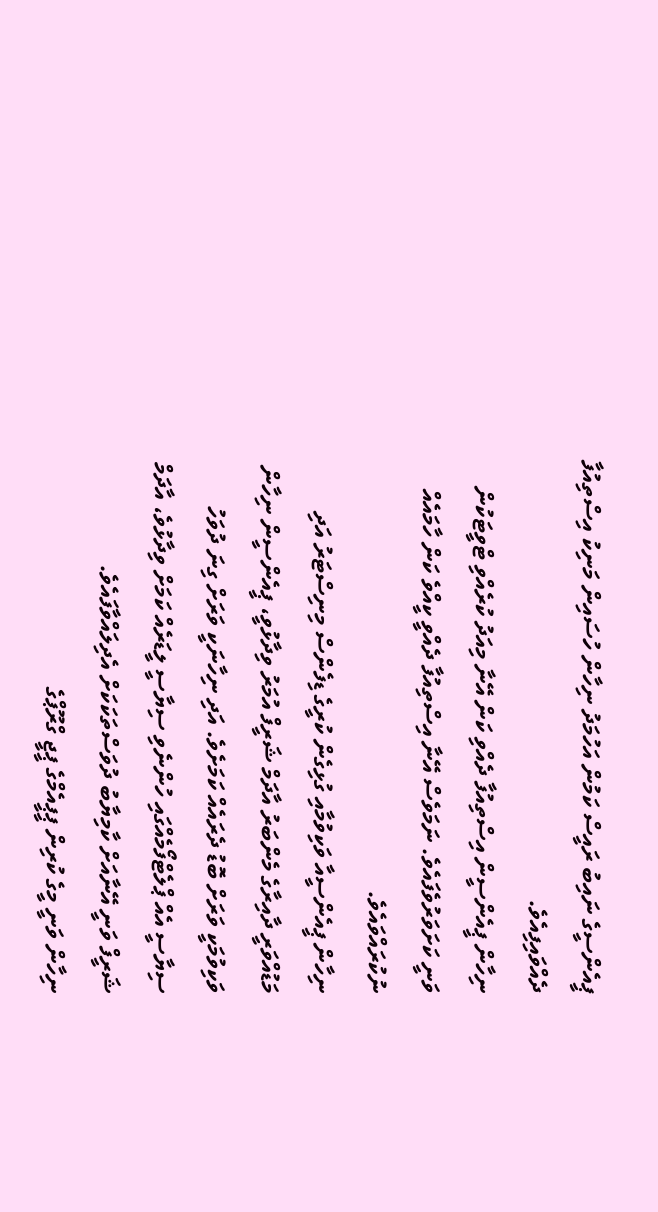ޕީއެންސީގެ ނައިބު ރައީސް ކަމުން އަހުމަދު ނިހާން ހުސައިން މަނިކު އިސްތިއުފާ ދެއްވައިފިއެވެ.
ނިހާން ޕީއެންސީން އިސްތިއުފާ ދެއްވި ކަން އޭނާ މިއަދު ކުރެއްވި ޓްވީޓަކުން ވަނީ ކަށަވަރުވެފައެވެ. ނަމަވެސް އޭނާ އިސްތިއުފާ ދެއްވީ ކީއްވެ ކަން ހާމައެއް ނުކުރައްވައެވެ.
ނިހާން ޕީއެންސީއާ ވަކިވުމާއި ގުޅިގެން ކުރީގެ ޑިފެންސް މިނިސްޓަރު އަދި މަޑުއްވަރީ ދާއިރާގެ މެންބަރު އާދަމް ޝަރީފް އުމަރު ވިދާޅުވީ، ޕީއެންސީން ނިހާން ވަކިވުމަކީ ވަރަށް ބޮޑު ދެރައެއް ކަމަށެވެ. އަދި ނިހާނަކީ ވަރަށް ގިނަ ދުވަހު ސިޔާސީ އެއް ޕްލެޓްފޯމެއްގައި ހުންނެވި ސިޔާސީ ލީޑަރެއް ކަމަށް ވިދާޅުވެ، އާދަމް ޝަރީފް ވަނީ އޭނާއަށް ކާމިޔާބު ދުވަސްތަކަކަށް އެދިލައްވާފައެވެ.
ނިހާން ވަނީ މީގެ ކުރިން ޕީޕީއެމްގެ ޕީޖީ ގްރޫޕްގެ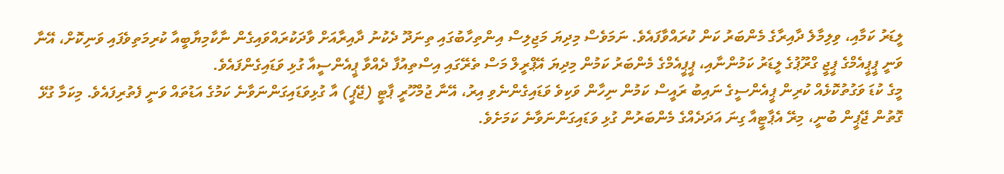ލީޑަރު ކަމާއި، ވިލިމާލެ ދާއިރާގެ މެންބަރު ކަން ކުރައްވާފައެވެ. ނަމަވެސް މިދިޔަ މަޖިލިސް އިންތިހާބުގައި ތިނަދޫ ދެކުނު ދާއިރާއަށް ވާދަކުރައްވައިގެން ނާކާމިޔާބީއާ ކުރިމަތިވެފައި ވަނިކޮށް، އޭނާ ވަނީ ޕީޕީއެމްގެ ޕީޖީ ގްރޫޕުގެ ލީޑަރު ކަމުންނާއި، ޕީޕީއެމްގެ މެންބަރު ކަމުން މިދިޔަ އޭޕްރީލް މަސް ތެރޭގައި އިސްތިއުފާ ދެއްވާ ޕީއެންސީއާ ގުޅި ވަޑައިގެންފައެވެ.
މީގެ ކުޑަ ވަގުތުކޮޅެއް ކުރިން ޕީއެންސީގެ ނައިބު ރައީސް ކަމުން ނިހާން ވަކިވެ ވަޑައިގެންނެވި އިރު، އޭނާ ޖުމްހޫރީ ޕާޓީ (ޖޭޕީ) އާ ގުޅިވަޑައިގަންނަވާނެ ކަމުގެ އަޑުތައް ވަނީ ފެތުރިފައެވެ. މިކަމާ ގުޅޭ ގޮތުން ޖޭޕީން ބުނީ، މިރޭ އެޕާޓީއާ ގިނަ އަދަދެއްގެ މެންބަރުން ގުޅި ވަޑައިގަންނަވާނެ ކަމަށެވެ.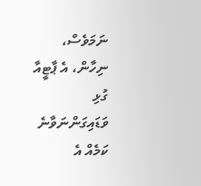ނަމަވެސް، ނިހާން، އެ ޕާޓީއާ ގުޅި ވަޑައިގަންނަވާނެ ކަމެއް އެ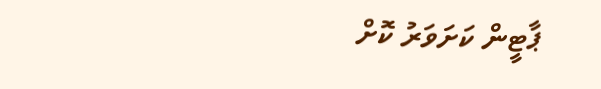ޕާޓީން ކަށަވަރު ކޮށް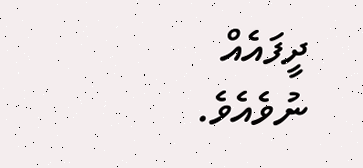ދީފައެއް ނުވެއެވެ.